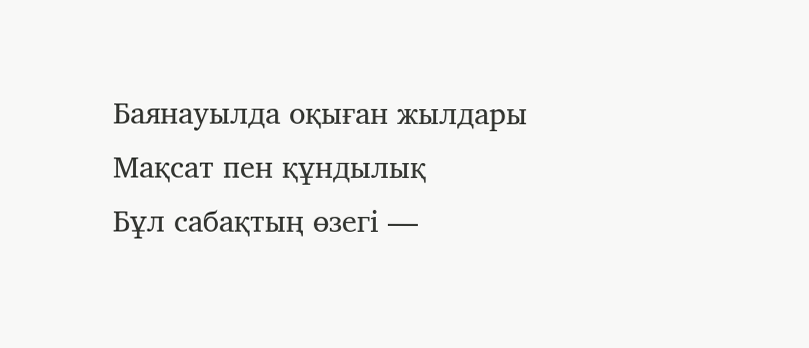Баянауылда оқыған жылдары
Мақсат пен құндылық
Бұл сабақтың өзегі —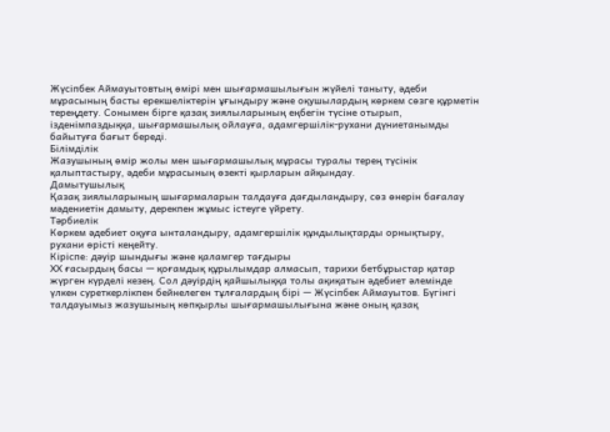Жүсіпбек Аймауытовтың өмірі мен шығармашылығын жүйелі таныту, әдеби мұрасының басты ерекшеліктерін ұғындыру және оқушылардың көркем сөзге құрметін тереңдету. Сонымен бірге қазақ зиялыларының еңбегін түсіне отырып, ізденімпаздыққа, шығармашылық ойлауға, адамгершілік-рухани дүниетанымды байытуға бағыт береді.
Білімділік
Жазушының өмір жолы мен шығармашылық мұрасы туралы терең түсінік қалыптастыру, әдеби мұрасының өзекті қырларын айқындау.
Дамытушылық
Қазақ зиялыларының шығармаларын талдауға дағдыландыру, сөз өнерін бағалау мәдениетін дамыту, дерекпен жұмыс істеуге үйрету.
Тәрбиелік
Көркем әдебиет оқуға ынталандыру, адамгершілік құндылықтарды орнықтыру, рухани өрісті кеңейту.
Кіріспе: дәуір шындығы және қаламгер тағдыры
XX ғасырдың басы — қоғамдық құрылымдар алмасып, тарихи бетбұрыстар қатар жүрген күрделі кезең. Сол дәуірдің қайшылыққа толы ақиқатын әдебиет әлемінде үлкен суреткерлікпен бейнелеген тұлғалардың бірі — Жүсіпбек Аймауытов. Бүгінгі талдауымыз жазушының көпқырлы шығармашылығына және оның қазақ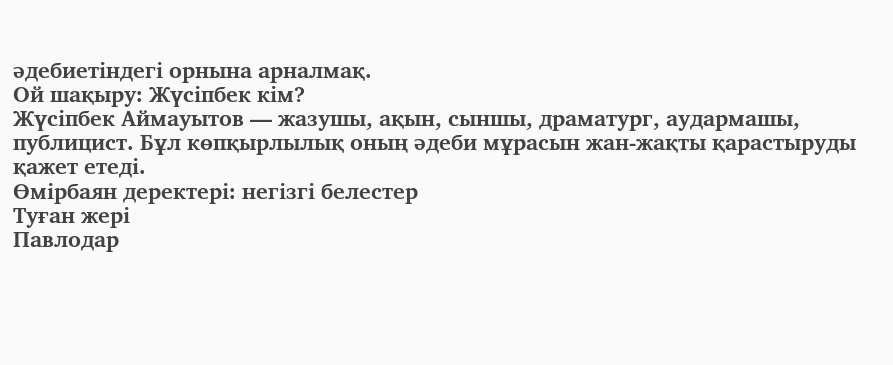әдебиетіндегі орнына арналмақ.
Ой шақыру: Жүсіпбек кім?
Жүсіпбек Аймауытов — жазушы, ақын, сыншы, драматург, аудармашы, публицист. Бұл көпқырлылық оның әдеби мұрасын жан-жақты қарастыруды қажет етеді.
Өмірбаян деректері: негізгі белестер
Туған жері
Павлодар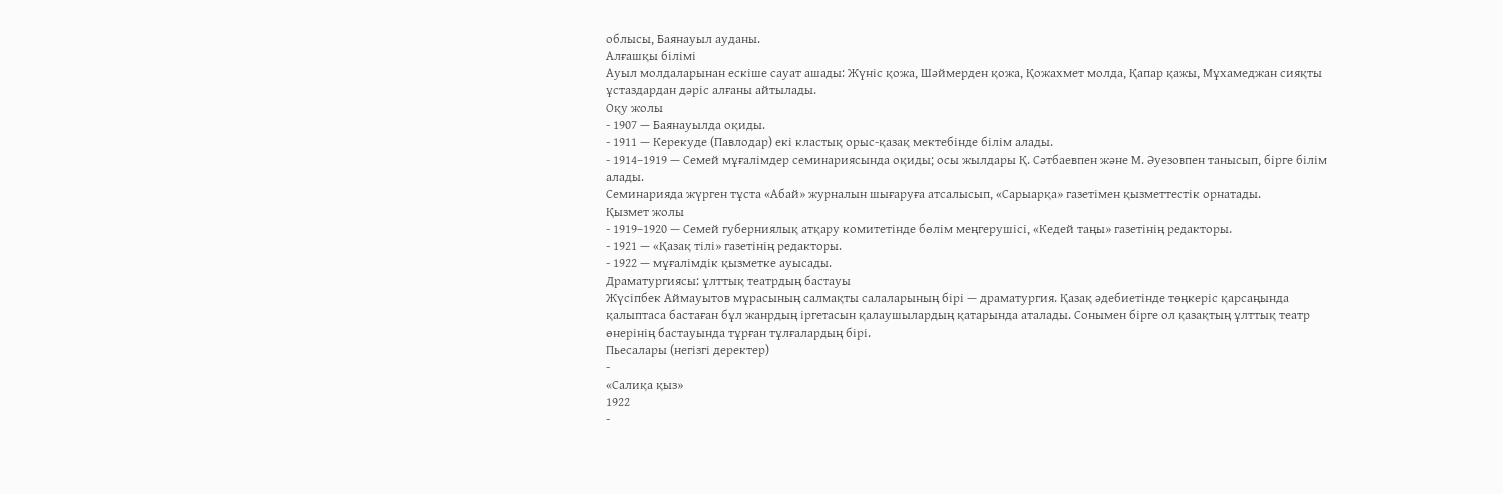облысы, Баянауыл ауданы.
Алғашқы білімі
Ауыл молдаларынан ескіше сауат ашады: Жүніс қожа, Шәймерден қожа, Қожахмет молда, Қапар қажы, Мұхамеджан сияқты ұстаздардан дәріс алғаны айтылады.
Оқу жолы
- 1907 — Баянауылда оқиды.
- 1911 — Керекуде (Павлодар) екі кластық орыс-қазақ мектебінде білім алады.
- 1914–1919 — Семей мұғалімдер семинариясында оқиды; осы жылдары Қ. Сәтбаевпен және М. Әуезовпен танысып, бірге білім алады.
Семинарияда жүрген тұста «Абай» журналын шығаруға атсалысып, «Сарыарқа» газетімен қызметтестік орнатады.
Қызмет жолы
- 1919–1920 — Семей губерниялық атқару комитетінде бөлім меңгерушісі, «Кедей таңы» газетінің редакторы.
- 1921 — «Қазақ тілі» газетінің редакторы.
- 1922 — мұғалімдік қызметке ауысады.
Драматургиясы: ұлттық театрдың бастауы
Жүсіпбек Аймауытов мұрасының салмақты салаларының бірі — драматургия. Қазақ әдебиетінде төңкеріс қарсаңында қалыптаса бастаған бұл жанрдың іргетасын қалаушылардың қатарында аталады. Сонымен бірге ол қазақтың ұлттық театр өнерінің бастауында тұрған тұлғалардың бірі.
Пьесалары (негізгі деректер)
-
«Салиқа қыз»
1922
-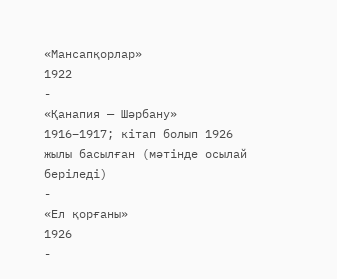«Мансапқорлар»
1922
-
«Қанапия — Шәрбану»
1916–1917; кітап болып 1926 жылы басылған (мәтінде осылай беріледі)
-
«Ел қорғаны»
1926
-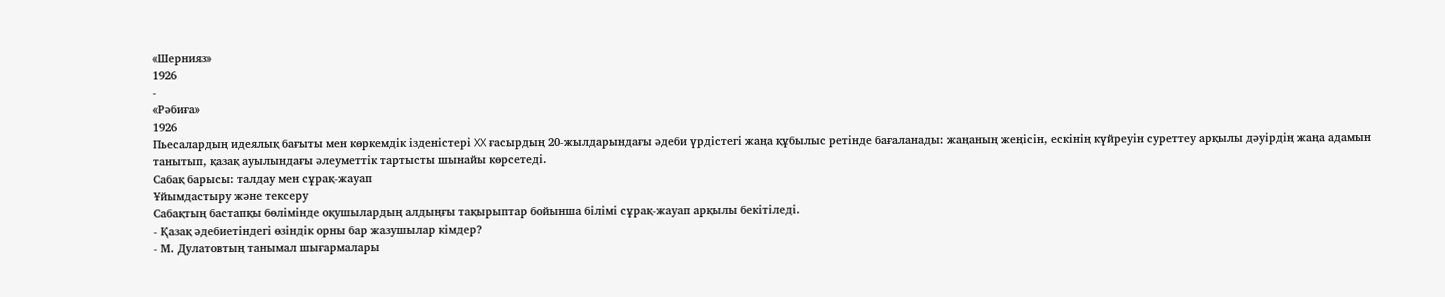«Шернияз»
1926
-
«Рәбиға»
1926
Пьесалардың идеялық бағыты мен көркемдік ізденістері XX ғасырдың 20-жылдарындағы әдеби үрдістегі жаңа құбылыс ретінде бағаланады: жаңаның жеңісін, ескінің күйреуін суреттеу арқылы дәуірдің жаңа адамын танытып, қазақ ауылындағы әлеуметтік тартысты шынайы көрсетеді.
Сабақ барысы: талдау мен сұрақ-жауап
Ұйымдастыру және тексеру
Сабақтың бастапқы бөлімінде оқушылардың алдыңғы тақырыптар бойынша білімі сұрақ-жауап арқылы бекітіледі.
- Қазақ әдебиетіндегі өзіндік орны бар жазушылар кімдер?
- М. Дулатовтың танымал шығармалары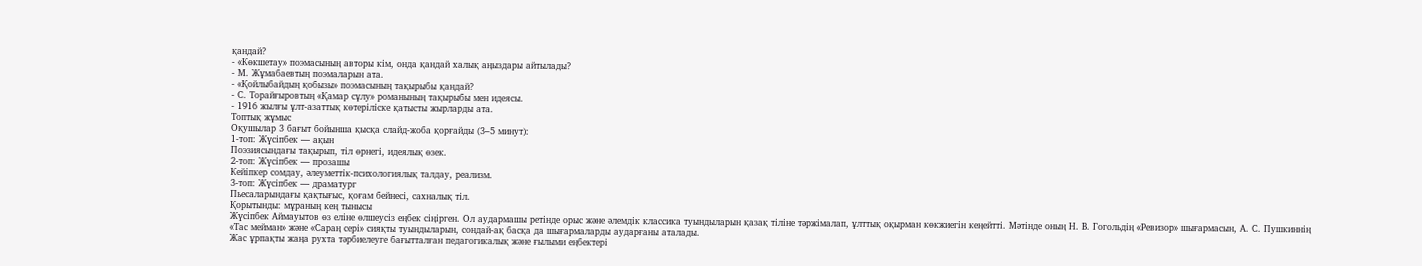қандай?
- «Көкшетау» поэмасының авторы кім, онда қандай халық аңыздары айтылады?
- М. Жұмабаевтың поэмаларын ата.
- «Қойлыбайдың қобызы» поэмасының тақырыбы қандай?
- С. Торайғыровтың «Қамар сұлу» романының тақырыбы мен идеясы.
- 1916 жылғы ұлт-азаттық көтеріліске қатысты жырларды ата.
Топтық жұмыс
Оқушылар 3 бағыт бойынша қысқа слайд-жоба қорғайды (3–5 минут):
1-топ: Жүсіпбек — ақын
Поэзиясындағы тақырып, тіл өрнегі, идеялық өзек.
2-топ: Жүсіпбек — прозашы
Кейіпкер сомдау, әлеуметтік-психологиялық талдау, реализм.
3-топ: Жүсіпбек — драматург
Пьесаларындағы қақтығыс, қоғам бейнесі, сахналық тіл.
Қорытынды: мұраның кең тынысы
Жүсіпбек Аймауытов өз еліне өлшеусіз еңбек сіңірген. Ол аудармашы ретінде орыс және әлемдік классика туындыларын қазақ тіліне тәржімалап, ұлттық оқырман көкжиегін кеңейтті. Мәтінде оның Н. В. Гогольдің «Ревизор» шығармасын, А. С. Пушкиннің «Тас мейман» және «Сараң сері» сияқты туындыларын, сондай-ақ басқа да шығармаларды аударғаны аталады.
Жас ұрпақты жаңа рухта тәрбиелеуге бағытталған педагогикалық және ғылыми еңбектері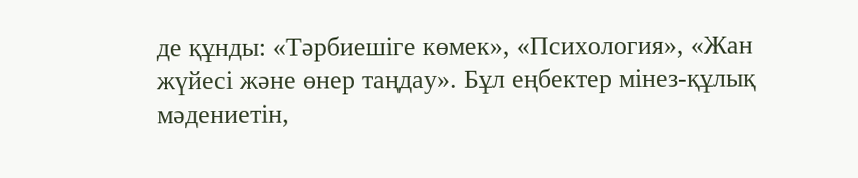де құнды: «Тәрбиешіге көмек», «Психология», «Жан жүйесі және өнер таңдау». Бұл еңбектер мінез-құлық мәдениетін,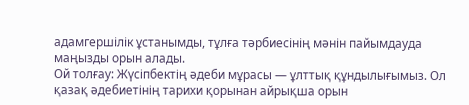адамгершілік ұстанымды, тұлға тәрбиесінің мәнін пайымдауда маңызды орын алады.
Ой толғау: Жүсіпбектің әдеби мұрасы — ұлттық құндылығымыз. Ол қазақ әдебиетінің тарихи қорынан айрықша орын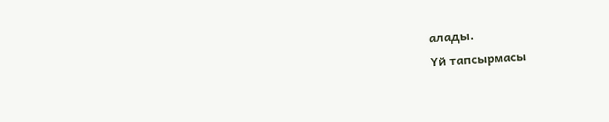алады.
Үй тапсырмасы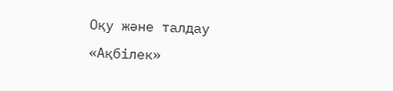Оқу және талдау
«Ақбілек»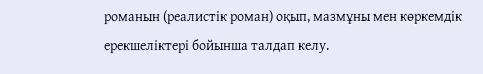романын (реалистік роман) оқып, мазмұны мен көркемдік ерекшеліктері бойынша талдап келу.